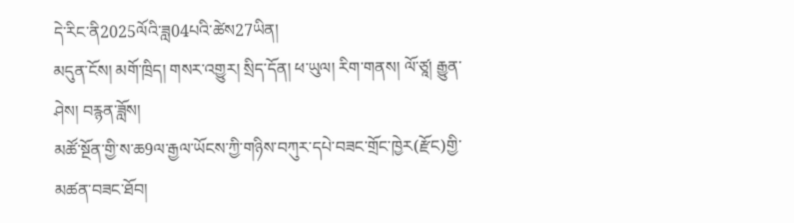དེ་རིང་ནི2025ལོའི་ཟླ04པའི་ཚེས27ཡིན།
མདུན་ངོས། མགོ་ཁྲིད། གསར་འགྱུར། སྲིད་དོན། ཕ་ཡུལ། རིག་གནས། ལོ་ཙཱ། རྒྱུན་ཤེས། བརྙན་ཟློས།
མཚོ་སྔོན་གྱི་ས་ཆ9ལ་རྒྱལ་ཡོངས་ཀྱི་གཉིས་བཀུར་དཔེ་བཟང་གྲོང་ཁྱེར(རྫོང)གྱི་མཚན་བཟང་ཐོབ།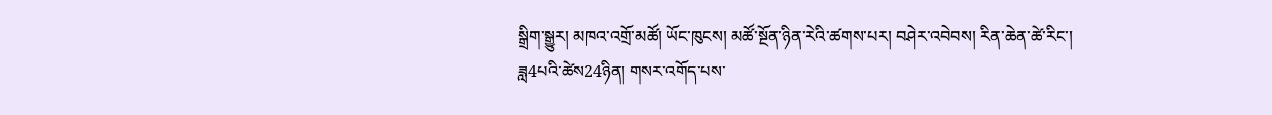སྒྲིག་སྒྱུར། མཁའ་འགྲོ་མཚོ། ཡོང་ཁུངས། མཚོ་སྔོན་ཉིན་རེའི་ཚགས་པར། བཤེར་འབེབས། རིན་ཆེན་ཚེ་རིང་།
ཟླ4པའི་ཚེས24ཉིན། གསར་འགོད་པས་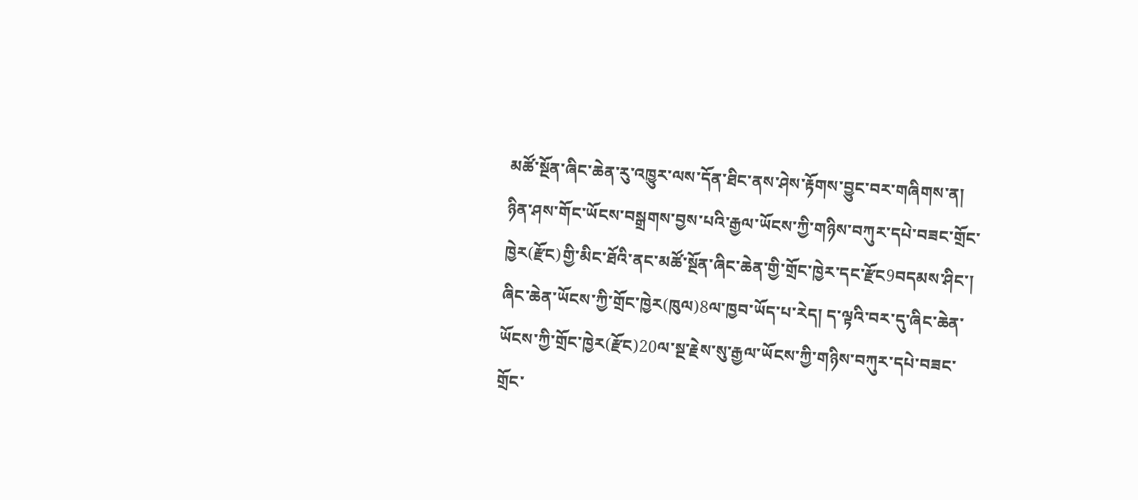མཚོ་སྔོན་ཞིང་ཆེན་རུ་འཁྱུར་ལས་དོན་ཐིང་ནས་ཤེས་རྟོགས་བྱུང་བར་གཞིགས་ན། ཉིན་ཤས་གོང་ཡོངས་བསྒྲགས་བྱས་པའི་རྒྱལ་ཡོངས་ཀྱི་གཉིས་བཀུར་དཔེ་བཟང་གྲོང་ཁྱེར(རྫོང)གྱི་མིང་ཐོའི་ནང་མཚོ་སྔོན་ཞིང་ཆེན་གྱི་གྲོང་ཁྱེར་དང་རྫོང9བདམས་ཤིང་། ཞིང་ཆེན་ཡོངས་ཀྱི་གྲོང་ཁྱེར(ཁུལ)8ལ་ཁྱབ་ཡོད་པ་རེད། ད་ལྟའི་བར་དུ་ཞིང་ཆེན་ཡོངས་ཀྱི་གྲོང་ཁྱེར(རྫོང)20ལ་སྔ་རྗེས་སུ་རྒྱལ་ཡོངས་ཀྱི་གཉིས་བཀུར་དཔེ་བཟང་གྲོང་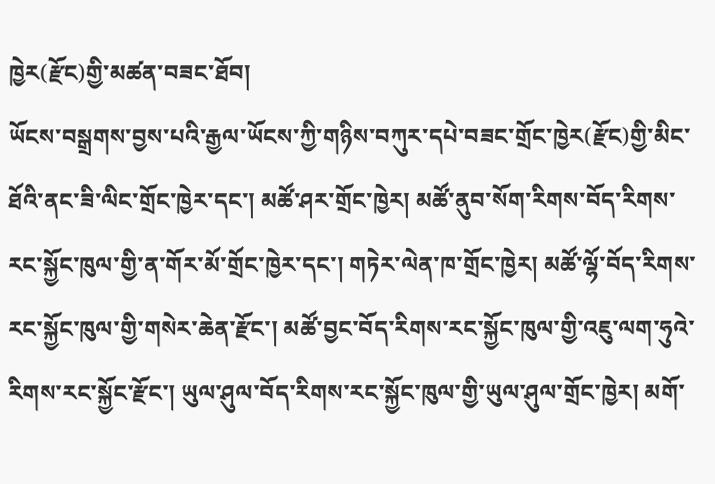ཁྱེར(རྫོང)གྱི་མཚན་བཟང་ཐོབ།
ཡོངས་བསྒྲགས་བྱས་པའི་རྒྱལ་ཡོངས་ཀྱི་གཉིས་བཀུར་དཔེ་བཟང་གྲོང་ཁྱེར(རྫོང)གྱི་མིང་ཐོའི་ནང་ཟི་ལིང་གྲོང་ཁྱེར་དང་། མཚོ་ཤར་གྲོང་ཁྱེར། མཚོ་ནུབ་སོག་རིགས་བོད་རིགས་རང་སྐྱོང་ཁུལ་གྱི་ན་གོར་མོ་གྲོང་ཁྱེར་དང་། གཏེར་ལེན་ཁ་གྲོང་ཁྱེར། མཚོ་ལྷོ་བོད་རིགས་རང་སྐྱོང་ཁུལ་གྱི་གསེར་ཆེན་རྫོང་། མཚོ་བྱང་བོད་རིགས་རང་སྐྱོང་ཁུལ་གྱི་འཇུ་ལག་ཧུའེ་རིགས་རང་སྐྱོང་རྫོང་། ཡུལ་ཤུལ་བོད་རིགས་རང་སྐྱོང་ཁུལ་གྱི་ཡུལ་ཤུལ་གྲོང་ཁྱེར། མགོ་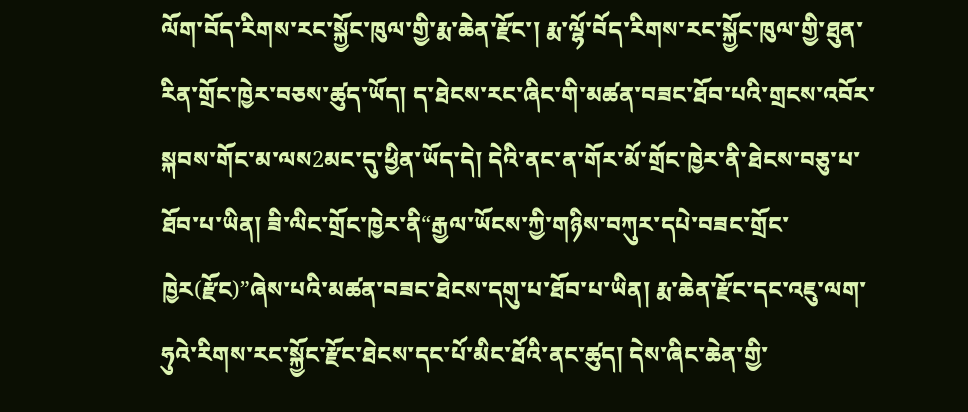ལོག་བོད་རིགས་རང་སྐྱོང་ཁུལ་གྱི་རྨ་ཆེན་རྫོང་། རྨ་ལྷོ་བོད་རིགས་རང་སྐྱོང་ཁུལ་གྱི་ཐུན་རིན་གྲོང་ཁྱེར་བཅས་ཚུད་ཡོད། ད་ཐེངས་རང་ཞིང་གི་མཚན་བཟང་ཐོབ་པའི་གྲངས་འབོར་སྐབས་གོང་མ་ལས2མང་དུ་ཕྱིན་ཡོད་དེ། དེའི་ནང་ན་གོར་མོ་གྲོང་ཁྱེར་ནི་ཐེངས་བཅུ་པ་ཐོབ་པ་ཡིན། ཟི་ལིང་གྲོང་ཁྱེར་ནི“རྒྱལ་ཡོངས་ཀྱི་གཉིས་བཀུར་དཔེ་བཟང་གྲོང་ཁྱེར(རྫོང)”ཞེས་པའི་མཚན་བཟང་ཐེངས་དགུ་པ་ཐོབ་པ་ཡིན། རྨ་ཆེན་རྫོང་དང་འཇུ་ལག་ཧུའེ་རིགས་རང་སྐྱོང་རྫོང་ཐེངས་དང་པོ་མིང་ཐོའི་ནང་ཚུད། དེས་ཞིང་ཆེན་གྱི་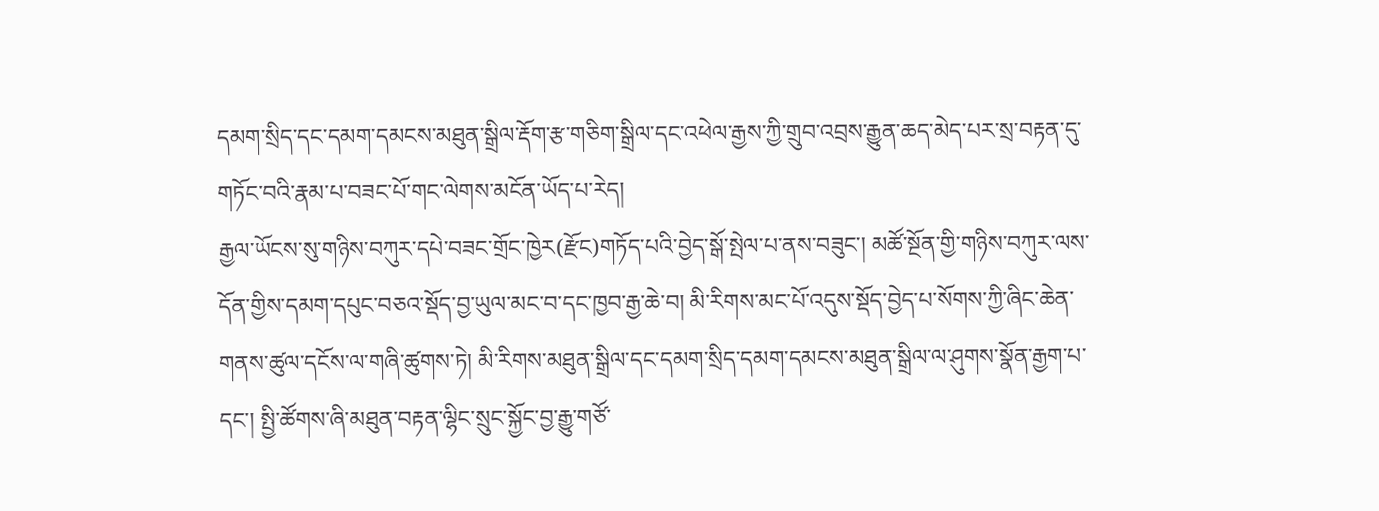དམག་སྲིད་དང་དམག་དམངས་མཐུན་སྒྲིལ་རྡོག་རྩ་གཅིག་སྒྲིལ་དང་འཕེལ་རྒྱས་ཀྱི་གྲུབ་འབྲས་རྒྱུན་ཆད་མེད་པར་སྲ་བརྟན་དུ་གཏོང་བའི་རྣམ་པ་བཟང་པོ་གང་ལེགས་མངོན་ཡོད་པ་རེད།
རྒྱལ་ཡོངས་སུ་གཉིས་བཀུར་དཔེ་བཟང་གྲོང་ཁྱེར(རྫོང)གཏོད་པའི་བྱེད་སྒོ་སྤེལ་པ་ནས་བཟུང་། མཚོ་སྔོན་གྱི་གཉིས་བཀུར་ལས་དོན་གྱིས་དམག་དཔུང་བཅའ་སྡོད་བྱ་ཡུལ་མང་བ་དང་ཁྱབ་རྒྱ་ཆེ་བ། མི་རིགས་མང་པོ་འདུས་སྡོད་བྱེད་པ་སོགས་ཀྱི་ཞིང་ཆེན་གནས་ཚུལ་དངོས་ལ་གཞི་ཚུགས་ཏེ། མི་རིགས་མཐུན་སྒྲིལ་དང་དམག་སྲིད་དམག་དམངས་མཐུན་སྒྲིལ་ལ་ཤུགས་སྣོན་རྒྱག་པ་དང་། སྤྱི་ཚོགས་ཞི་མཐུན་བརྟན་ལྷིང་སྲུང་སྐྱོང་བྱ་རྒྱུ་གཙོ་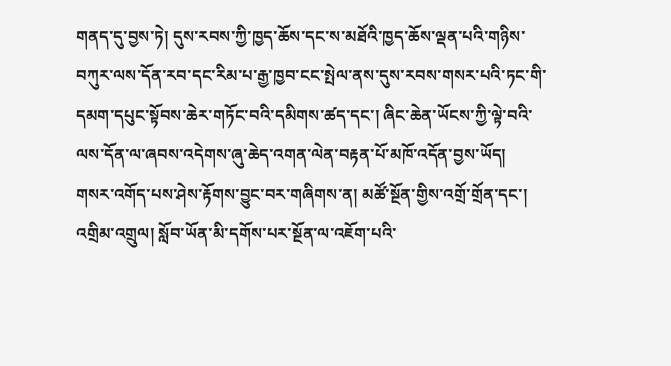གནད་དུ་བྱས་ཏེ། དུས་རབས་ཀྱི་ཁྱད་ཆོས་དང་ས་མཐོའི་ཁྱད་ཆོས་ལྡན་པའི་གཉིས་བཀུར་ལས་དོན་རབ་དང་རིམ་པ་རྒྱ་ཁྱབ་ངང་སྤེལ་ནས་དུས་རབས་གསར་པའི་ཏང་གི་དམག་དཔུང་སྟོབས་ཆེར་གཏོང་བའི་དམིགས་ཚད་དང་། ཞིང་ཆེན་ཡོངས་ཀྱི་ལྟེ་བའི་ལས་དོན་ལ་ཞབས་འདེགས་ཞུ་ཆེད་འགན་ལེན་བརྟན་པོ་མཁོ་འདོན་བྱས་ཡོད།
གསར་འགོད་པས་ཤེས་རྟོགས་བྱུང་བར་གཞིགས་ན། མཚོ་སྔོན་གྱིས་འགྲོ་གྲོན་དང་། འགྲིམ་འགྲུལ། སློབ་ཡོན་མི་དགོས་པར་སྔོན་ལ་འཇོག་པའི་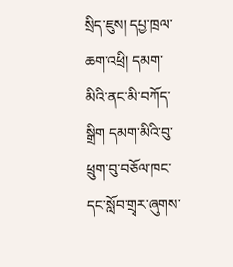སྲིད་ཇུས། དཔྱ་ཁྲལ་ཆག་འཕྲི། དམག་མིའི་ནང་མི་བཀོད་སྒྲིག དམག་མིའི་བུ་ཕྲུག་བུ་བཅོལ་ཁང་དང་སློབ་གྲྭར་ཞུགས་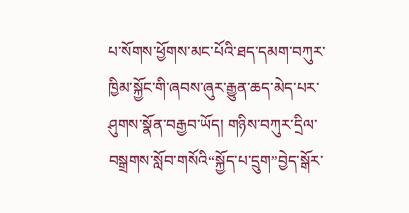པ་སོགས་ཕྱོགས་མང་པོའི་ཐད་དམག་བཀུར་ཁྱིམ་སྐྱོང་གི་ཞབས་ཞུར་རྒྱུན་ཆད་མེད་པར་ཤུགས་སྣོན་བརྒྱབ་ཡོད། གཉིས་བཀུར་དྲིལ་བསྒྲགས་སློབ་གསོའི“སྐྱོད་པ་དྲུག”བྱེད་སྒོར་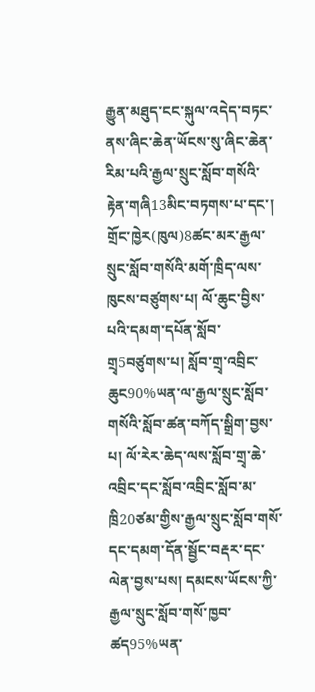རྒྱུན་མཐུད་ངང་སྐུལ་འདེད་བཏང་ནས་ཞིང་ཆེན་ཡོངས་སུ་ཞིང་ཆེན་རིམ་པའི་རྒྱལ་སྲུང་སློབ་གསོའི་རྟེན་གཞི13མིང་བཏགས་པ་དང་། གྲོང་ཁྱེར(ཁུལ)8ཚང་མར་རྒྱལ་སྲུང་སློབ་གསོའི་མགོ་ཁྲིད་ལས་ཁུངས་བཙུགས་པ། ལོ་ཆུང་བྱིས་པའི་དམག་དཔོན་སློབ་གྲྭ5བཙུགས་པ། སློབ་གྲྭ་འབྲིང་ཆུང90%ཡན་ལ་རྒྱལ་སྲུང་སློབ་གསོའི་སློབ་ཚན་བཀོད་སྒྲིག་བྱས་པ། ལོ་རེར་ཆེད་ལས་སློབ་གྲྭ་ཆེ་འབྲིང་དང་སློབ་འབྲིང་སློབ་མ་ཁྲི20ཙམ་གྱིས་རྒྱལ་སྲུང་སློབ་གསོ་དང་དམག་དོན་སྦྱོང་བརྡར་དང་ལེན་བྱས་པས། དམངས་ཡོངས་ཀྱི་རྒྱལ་སྲུང་སློབ་གསོ་ཁྱབ་ཚད95%ཡན་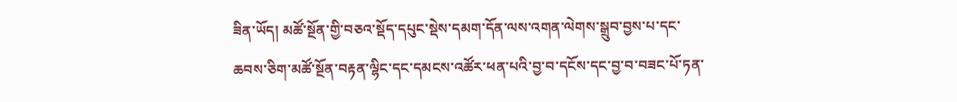ཟིན་ཡོད། མཚོ་སྔོན་གྱི་བཅའ་སྡོད་དཔུང་སྡེས་དམག་དོན་ལས་འགན་ལེགས་སྒྲུབ་བྱས་པ་དང་ཆབས་ཅིག་མཚོ་སྔོན་བརྟན་ལྷིང་དང་དམངས་འཚོར་ཕན་པའི་བྱ་བ་དངོས་དང་བྱ་བ་བཟང་པོ་ཏན་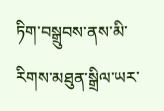ཏིག་བསྒྲུབས་ནས་མི་རིགས་མཐུན་སྒྲིལ་ཡར་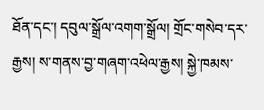ཐོན་དང་། དབུལ་སྒྲོལ་འགག་སྒྲོལ། གྲོང་གསེབ་དར་རྒྱས། ས་གནས་བྱ་གཞག་འཕེལ་རྒྱས། སྐྱེ་ཁམས་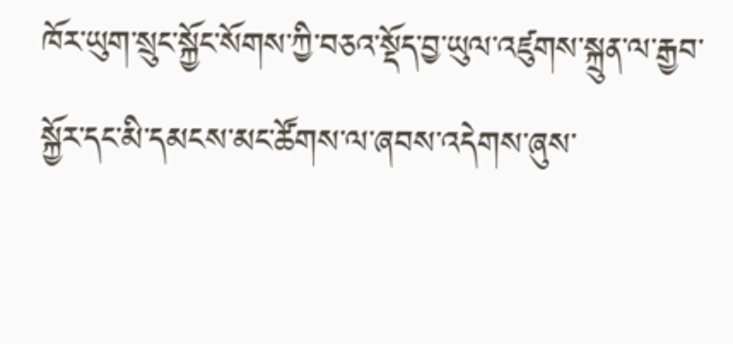ཁོར་ཡུག་སྲུང་སྐྱོང་སོགས་ཀྱི་བཅའ་སྡོད་བྱ་ཡུལ་འཛུགས་སྐྲུན་ལ་རྒྱབ་སྐྱོར་དང་མི་དམངས་མང་ཚོགས་ལ་ཞབས་འདེགས་ཞུས་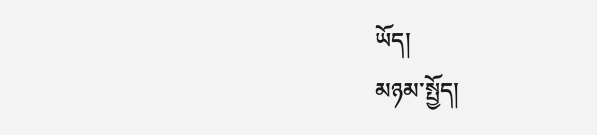ཡོད།
མཉམ་སྤྱོད།